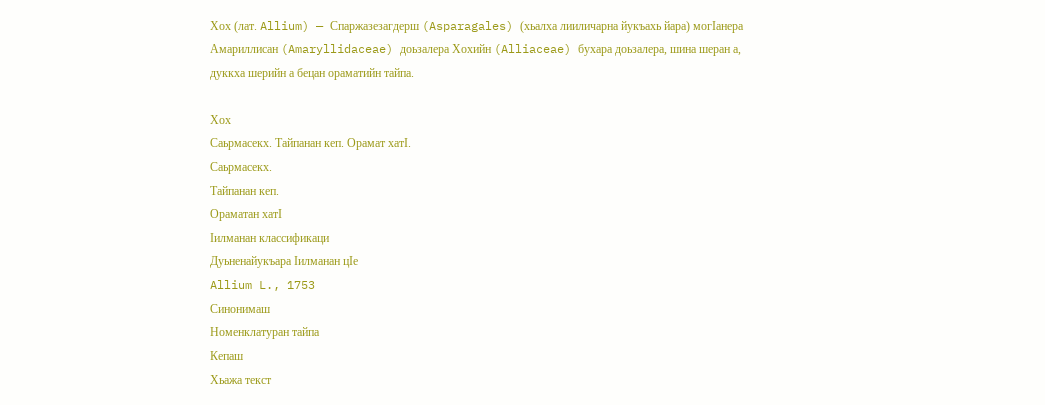Хох (лат. Allium) — Спаржазезагдерш (Asparagales) (хьалха лииличарна йукъахь йара) могӀанера Амариллисан (Amaryllidaceae) доьзалера Хохийн (Alliaceae) бухара доьзалера, шина шеран а, дуккха шерийн а бецан ораматийн тайпа.

Хох
Саьрмасекх. Тайпанан кеп. Орамат хатӀ.
Саьрмасекх.
Тайпанан кеп.
Ораматан хатӀ
Ӏилманан классификаци
Дуьненайукъара Ӏилманан цӀе
Allium L., 1753
Синонимаш
Номенклатуран тайпа
Кепаш
Хьажа текст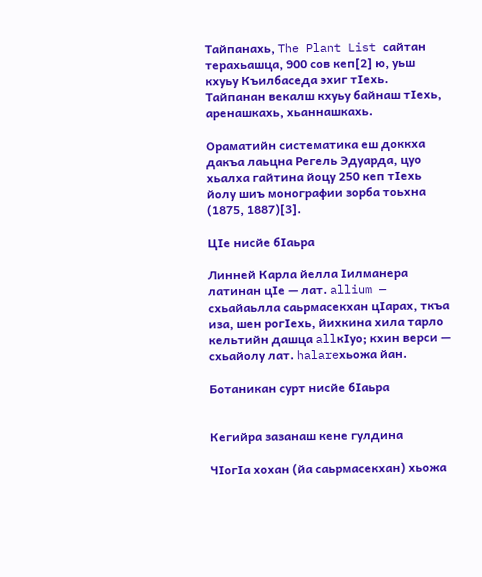Тайпанахь, The Plant List сайтан терахьашца, 900 сов кеп[2] ю, уьш кхуьу Къилбаседа эхиг тӀехь. Тайпанан векалш кхуьу байнаш тӀехь, аренашкахь, хьаннашкахь.

Ораматийн систематика еш доккха дакъа лаьцна Регель Эдуарда, цуо хьалха гайтина йоцу 250 кеп тӀехь йолу шиъ монографии зорба тоьхна (1875, 1887)[3].

ЦӀе нисйе бӀаьра

Линней Карла йелла Ӏилманера латинан цӀе — лат. allium — схьайаьлла саьрмасекхан цӀарах, ткъа иза, шен рогӀехь, йихкина хила тарло кельтийн дашца allкӀуо; кхин верси — схьайолу лат. halareхьожа йан.

Ботаникан сурт нисйе бӀаьра


Кегийра зазанаш кене гулдина

ЧӀогӀа хохан (йа саьрмасекхан) хьожа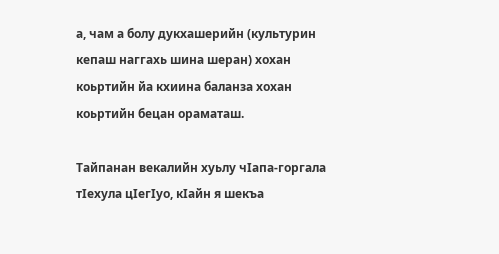а, чам а болу дукхашерийн (культурин кепаш наггахь шина шеран) хохан коьртийн йа кхиина баланза хохан коьртийн бецан ораматаш.

Тайпанан векалийн хуьлу чӀапа-горгала тӀехула цӀегӀуо, кӀайн я шекъа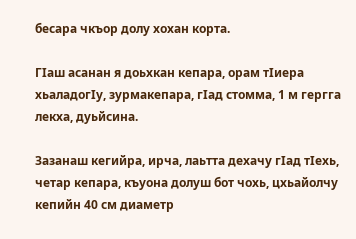бесара чкъор долу хохан корта.

ГӀаш асанан я доьхкан кепара, орам тӀиера хьаладогӀу, зурмакепара, гӀад стомма, 1 м гергга лекха, дуьйсина.

Зазанаш кегийра, ирча, лаьтта дехачу гӀад тӀехь, четар кепара, къуона долуш бот чохь, цхьайолчу кепийн 40 см диаметр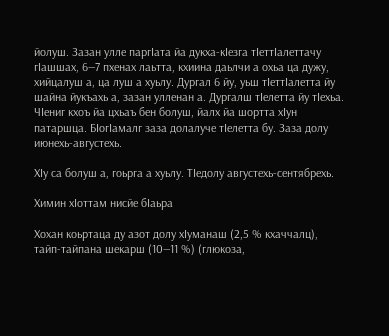йолуш. Зазан улле паргӀата йа дукха-кӀезга тӀеттӀалеттачу гӀашшах, 6—7 пхенах лаьтта, кхиина даьлчи а охьа ца дужу, хийцалуш а, ца луш а хуьлу. Дургал 6 йу, уьш тӀеттӀалетта йу шайна йукъахь а, зазан улленан а. Дургалш тӀелетта йу тӀехьа. ЧӀениг кхоъ йа цхьаъ бен болуш, йалх йа шортта хӀун патаршца. БӀогӀамалг заза долалуче тӀелетта бу. Заза долу июнехь-августехь.

ХӀу са болуш а, гоьрга а хуьлу. ТӀедолу августехь-сентябрехь.

Химин хӀоттам нисйе бӀаьра

Хохан коьртаца ду азот долу хӀуманаш (2,5 % кхаччалц), тайп-тайпана шекарш (10—11 %) (глюкоза,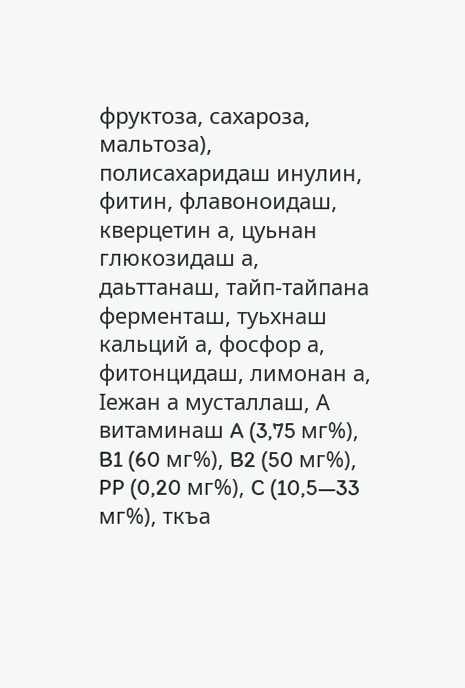фруктоза, сахароза, мальтоза), полисахаридаш инулин, фитин, флавоноидаш, кверцетин а, цуьнан глюкозидаш а, даьттанаш, тайп-тайпана ферменташ, туьхнаш кальций а, фосфор а, фитонцидаш, лимонан а, Ӏежан а мусталлаш, А витаминаш A (3,75 мг%), B1 (60 мг%), B2 (50 мг%), PP (0,20 мг%), C (10,5—33 мг%), ткъа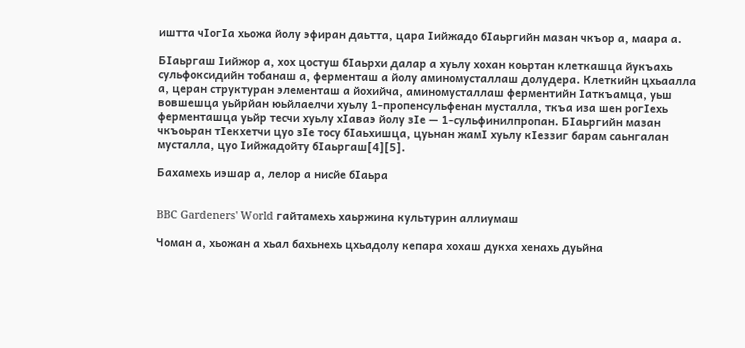иштта чӀогӀа хьожа йолу эфиран даьтта, цара Ӏийжадо бӀаьргийн мазан чкъор а, маара а.

БӀаьргаш Ӏийжор а, хох цостуш бӀаьрхи далар а хуьлу хохан коьртан клеткашца йукъахь сульфоксидийн тобанаш а, ферменташ а йолу аминомусталлаш долудера. Клеткийн цхьаалла а, церан структуран элементаш а йохийча, аминомусталлаш ферментийн Ӏаткъамца, уьш вовшешца уьйрйан юьйлаелчи хуьлу 1-пропенсульфенан мусталла, ткъа иза шен рогӀехь ферменташца уьйр тесчи хуьлу хӀаваэ йолу зӀе — 1-сульфинилпропан. БӀаьргийн мазан чкъоьран тӀекхетчи цуо зӀе тосу бӀаьхишца, цуьнан жамӀ хуьлу кӀеззиг барам саьнгалан мусталла, цуо Ӏийжадойту бӀаьргаш[4][5].

Бахамехь иэшар а, лелор а нисйе бӀаьра


BBC Gardeners' World гайтамехь хаьржина культурин аллиумаш

Чоман а, хьожан а хьал бахьнехь цхьадолу кепара хохаш дукха хенахь дуьйна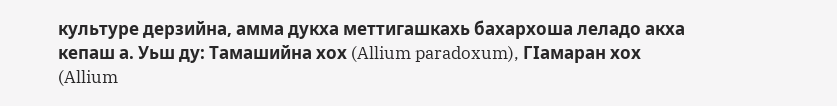культуре дерзийна, амма дукха меттигашкахь бахархоша леладо акха кепаш а. Уьш ду: Тамашийна хох (Allium paradoxum), ГӀамаран хох (Allium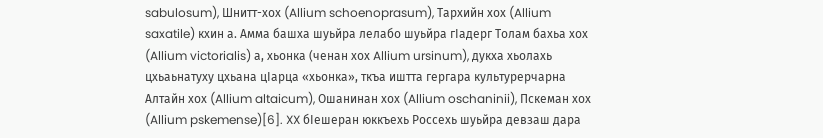sabulosum), Шнитт-хох (Allium schoenoprasum), Тархийн хох (Allium saxatile) кхин а. Амма башха шуьйра лелабо шуьйра гӀадерг Толам бахьа хох (Allium victorialis) а, хьонка (ченан хох Allium ursinum), дукха хьолахь цхьаьнатуху цхьана цӀарца «хьонка», ткъа иштта гергара культурерчарна Алтайн хох (Allium altaicum), Ошанинан хох (Allium oschaninii), Пскеман хох (Allium pskemense)[6]. XX бӀешеран юккъехь Россехь шуьйра девзаш дара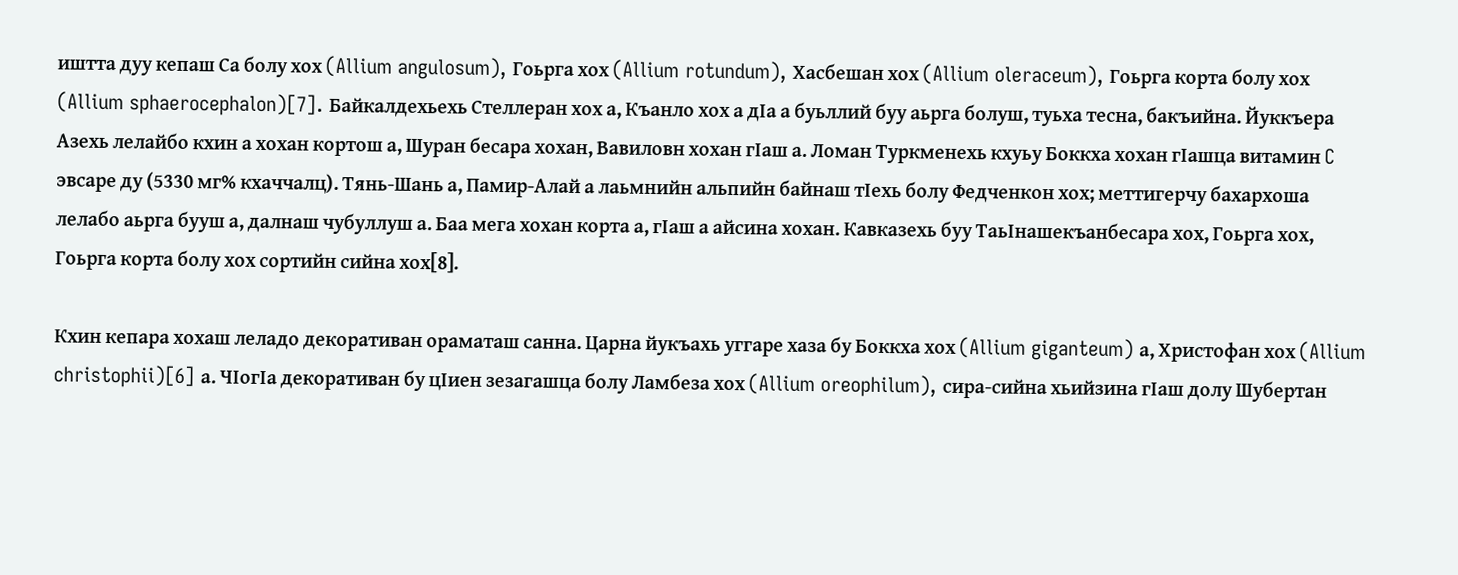иштта дуу кепаш Са болу хох (Allium angulosum), Гоьрга хох (Allium rotundum), Хасбешан хох (Allium oleraceum), Гоьрга корта болу хох (Allium sphaerocephalon)[7]. Байкалдехьехь Стеллеран хох а, Къанло хох а дӀа а буьллий буу аьрга болуш, туьха тесна, бакъийна. Йуккъера Азехь лелайбо кхин а хохан кортош а, Шуран бесара хохан, Вавиловн хохан гӀаш а. Ломан Туркменехь кхуьу Боккха хохан гӀашца витамин C эвсаре ду (5330 мг% кхаччалц). Тянь-Шань а, Памир-Алай а лаьмнийн альпийн байнаш тӀехь болу Федченкон хох; меттигерчу бахархоша лелабо аьрга бууш а, далнаш чубуллуш а. Баа мега хохан корта а, гӀаш а айсина хохан. Кавказехь буу ТаьӀнашекъанбесара хох, Гоьрга хох, Гоьрга корта болу хох сортийн сийна хох[8].

Кхин кепара хохаш леладо декоративан ораматаш санна. Царна йукъахь уггаре хаза бу Боккха хох (Allium giganteum) а, Христофан хох (Allium christophii)[6] а. ЧӀогӀа декоративан бу цӀиен зезагашца болу Ламбеза хох (Allium oreophilum), сира-сийна хьийзина гӀаш долу Шубертан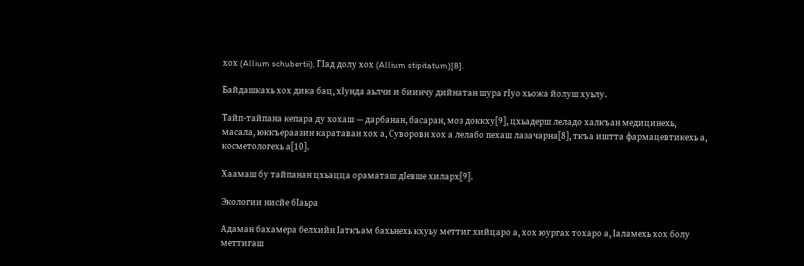хох (Allium schubertii), ГӀад долу хох (Allium stipitatum)[8].

Байдашкахь хох дика бац, хӀунда аьлчи и биинчу дийнатан шура гӀуо хьожа йолуш хуьлу.

Тайп-тайпана кепара ду хохаш — дарбанан, басаран, моз доккху[9], цхьадерш леладо халкъан медицинехь, масала, юккъераазин каратаван хох а, Суворовн хох а лелабо пехаш лазачарна[8], ткъа иштта фармацевтикехь а, косметологехь а[10].

Хаамаш бу тайпанан цхьацца ораматаш дӀевше хиларх[9].

Экологии нисйе бӀаьра

Адаман бахамера белхийн Ӏаткъам бахьнехь кхуьу меттиг хийцаро а, хох юургах тохаро а, Ӏаламехь хох болу меттигаш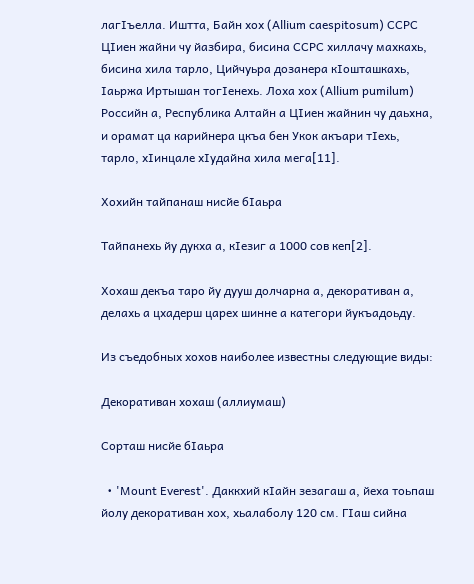лагӀъелла. Иштта, Байн хох (Allium caespitosum) ССРС ЦӀиен жайни чу йазбира, бисина ССРС хиллачу махкахь, бисина хила тарло, Цийчуьра дозанера кӀошташкахь, Ӏаьржа Иртышан тогӀенехь. Лоха хох (Allium pumilum) Российн а, Республика Алтайн а ЦӀиен жайнин чу даьхна, и орамат ца карийнера цкъа бен Укок акъари тӀехь, тарло, хӀинцале хӀудайна хила мега[11].

Хохийн тайпанаш нисйе бӀаьра

Тайпанехь йу дукха а, кӀезиг а 1000 сов кеп[2].

Хохаш декъа таро йу дууш долчарна а, декоративан а, делахь а цхадерш царех шинне а категори йукъадоьду.

Из съедобных хохов наиболее известны следующие виды:

Декоративан хохаш (аллиумаш)

Сорташ нисйе бӀаьра

  • 'Mount Everest'. Даккхий кӀайн зезагаш а, йеха тоьпаш йолу декоративан хох, хьалаболу 120 см. ГӀаш сийна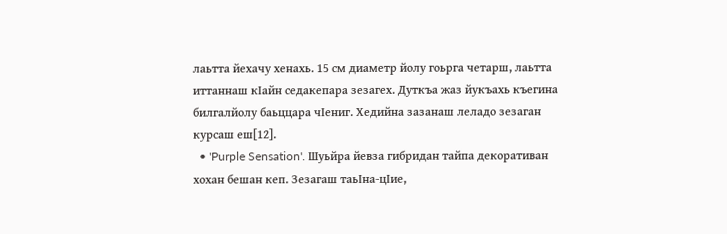лаьтта йехачу хенахь. 15 см диаметр йолу гоьрга четарш, лаьтта иттаннаш кӀайн седакепара зезагех. Дуткъа жаз йукъахь къегина билгалйолу баьццара чӀениг. Хедийна зазанаш леладо зезаган курсаш еш[12].
  • 'Purple Sensation'. Шуьйра йевза гибридан тайпа декоративан хохан бешан кеп. Зезагаш таьӀна-цӀие,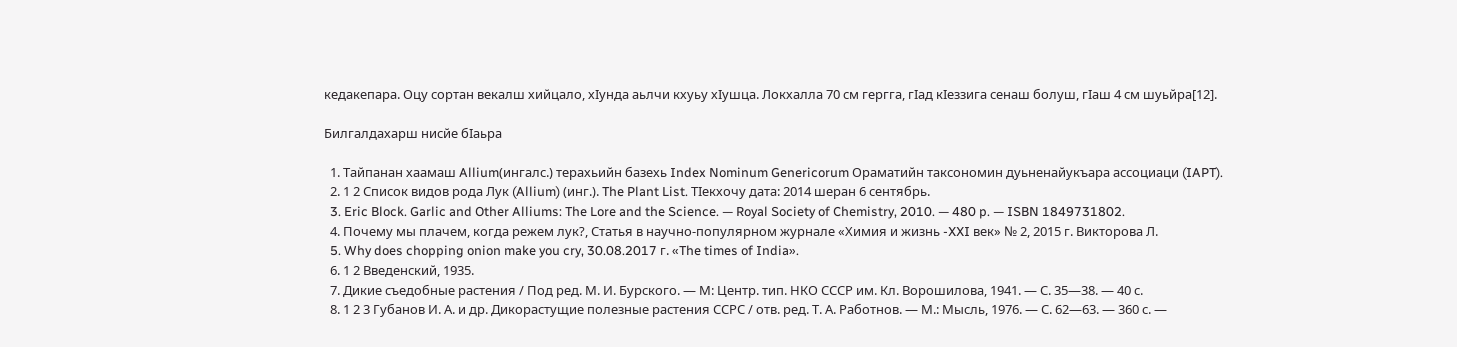кедакепара. Оцу сортан векалш хийцало, хӀунда аьлчи кхуьу хӀушца. Локхалла 70 см гергга, гӀад кӀеззига сенаш болуш, гӀаш 4 см шуьйра[12].

Билгалдахарш нисйе бӀаьра

  1. Тайпанан хаамаш Allium(ингалс.) терахьийн базехь Index Nominum Genericorum Ораматийн таксономин дуьненайукъара ассоциаци (IAPT).
  2. 1 2 Список видов рода Лук (Allium) (инг.). The Plant List. ТӀекхочу дата: 2014 шеран 6 сентябрь.
  3. Eric Block. Garlic and Other Alliums: The Lore and the Science. — Royal Society of Chemistry, 2010. — 480 p. — ISBN 1849731802.
  4. Почему мы плачем, когда режем лук?, Статья в научно-популярном журнале «Химия и жизнь -XXI век» № 2, 2015 г. Викторова Л.
  5. Why does chopping onion make you cry, 30.08.2017 г. «The times of India».
  6. 1 2 Введенский, 1935.
  7. Дикие съедобные растения / Под ред. М. И. Бурского. — М: Центр. тип. НКО СССР им. Кл. Ворошилова, 1941. — С. 35—38. — 40 с.
  8. 1 2 3 Губанов И. А. и др. Дикорастущие полезные растения ССРС / отв. ред. Т. А. Работнов. — М.: Мысль, 1976. — С. 62—63. — 360 с. —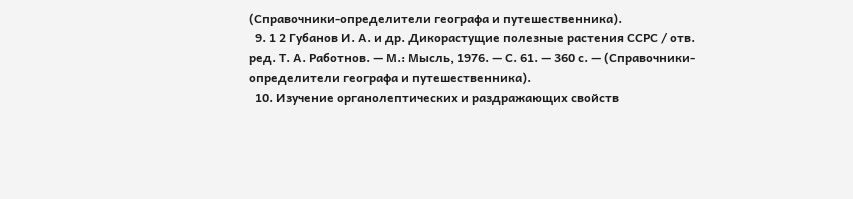(Справочники-определители географа и путешественника).
  9. 1 2 Губанов И. А. и др. Дикорастущие полезные растения ССРС / отв. ред. Т. А. Работнов. — М.: Мысль, 1976. — С. 61. — 360 с. — (Справочники-определители географа и путешественника).
  10. Изучение органолептических и раздражающих свойств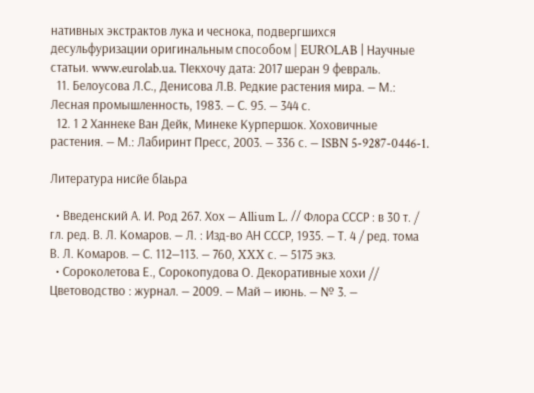нативных экстрактов лука и чеснока, подвергшихся десульфуризации оригинальным способом | EUROLAB | Научные статьи. www.eurolab.ua. ТӀекхочу дата: 2017 шеран 9 февраль.
  11. Белоусова Л.С., Денисова Л.В. Редкие растения мира. — М.: Лесная промышленность, 1983. — С. 95. — 344 с.
  12. 1 2 Ханнеке Ван Дейк, Минеке Курпершок. Хоховичные растения. — М.: Лабиринт Пресс, 2003. — 336 с. — ISBN 5-9287-0446-1.

Литература нисйе бӀаьра

  • Введенский А. И. Род 267. Хох — Allium L. // Флора СССР : в 30 т. / гл. ред. В. Л. Комаров. — Л. : Изд-во АН СССР, 1935. — Т. 4 / ред. тома В. Л. Комаров. — С. 112—113. — 760, XXX с. — 5175 экз.
  • Сороколетова Е., Сорокопудова О. Декоративные хохи // Цветоводство : журнал. — 2009. — Май — июнь. — № 3. —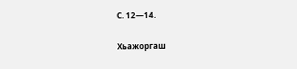С. 12—14.

Хьажоргаш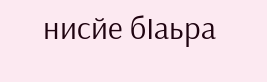нисйе бӀаьра